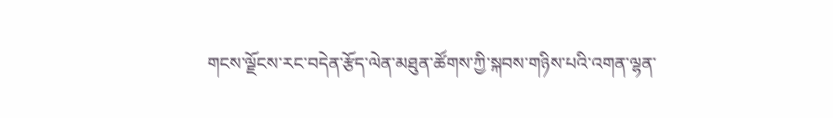གངས་ལྗོངས་རང་བདེན་རྩོད་ལེན་མཐུན་ཚོགས་ཀྱི་སྐབས་གཉིས་པའི་འགན་ལྷན་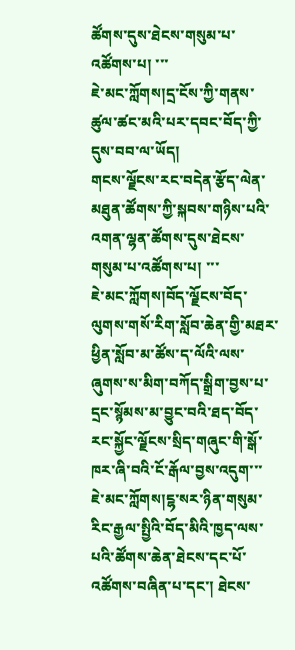ཚོགས་དུས་ཐེངས་གསུམ་པ་འཚོགས་པ། ་་་
ཇེ་མང་ཀློགས།དྲ་ངོས་ཀྱི་གནས་ཚུལ་ཚང་མའི་པར་དབང་བོད་ཀྱི་དུས་བབ་ལ་ཡོད།
གངས་ལྗོངས་རང་བདེན་རྩོད་ལེན་མཐུན་ཚོགས་ཀྱི་སྐབས་གཉིས་པའི་འགན་ལྷན་ཚོགས་དུས་ཐེངས་གསུམ་པ་འཚོགས་པ། ་་་
ཇེ་མང་ཀློགས།བོད་ལྗོངས་བོད་ལུགས་གསོ་རིག་སློབ་ཆེན་གྱི་མཐར་ཕྱིན་སློབ་མ་ཚོས་ད་ལོའི་ལས་ཞུགས་ས་མིག་བཀོད་སྒྲིག་བྱས་པ་དྲང་སྙོམས་མ་བྱུང་བའི་ཐད་བོད་རང་སྐྱོང་ལྗོངས་སྲིད་གཞུང་གི་སྒོ་ཁར་ཞི་བའི་ངོ་རྒོལ་བྱས་འདུག་་་
ཇེ་མང་ཀློགས།ངྷ་སར་ཉིན་གསུམ་རིང་རྒྱལ་སྤྱིའི་བོད་མིའི་ཁྱད་ལས་པའི་ཚོགས་ཆེན་ཐེངས་དང་པོ་འཚོགས་བཞིན་པ་དང་། ཐེངས་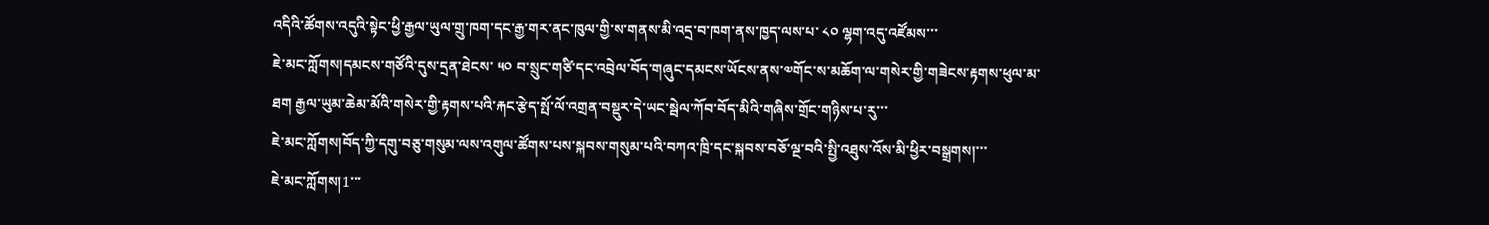འདིའི་ཚོགས་འདུའི་སྟེང་ཕྱི་རྒྱལ་ཡུལ་གྲུ་ཁག་དང་རྒྱ་གར་ནང་ཁུལ་གྱི་ས་གནས་མི་འདྲ་བ་ཁག་ནས་ཁྱད་ལས་པ་ ༨༠ ལྷག་འདུ་འཛོམས་་་
ཇེ་མང་ཀློགས།དམངས་གཙོའི་དུས་དྲན་ཐེངས་ ༥༠ བ་སྲུང་གཙི་དང་འབྲེལ་བོད་གཞུང་དམངས་ཡོངས་ནས་༧གོང་ས་མཆོག་ལ་གསེར་གྱི་གཟེངས་རྟགས་ཕུལ་མ་ཐག རྒྱལ་ཡུམ་ཆེམ་མོའི་གསེར་གྱི་རྟགས་པའི་རྐང་རྩེད་སྤོ་ལོ་འགྲན་བསྡུར་དེ་ཡང་སྦེལ་ཀོབ་བོད་མིའི་གཞིས་གྲོང་གཉིས་པ་རུ་་་
ཇེ་མང་ཀློགས།བོད་ཀྱི་དགུ་བཅུ་གསུམ་ལས་འགུལ་ཚོགས་པས་སྐབས་གསུམ་པའི་བཀའ་ཁྲི་དང་སྐབས་བཅོ་ལྔ་བའི་སྤྱི་འཐུས་འོས་མི་ཕྱིར་བསྒྲགས།་་་
ཇེ་མང་ཀློགས།1་་་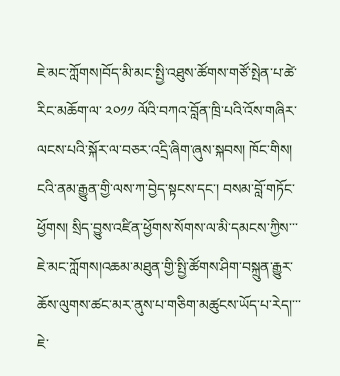ཇེ་མང་ཀློགས།བོད་མི་མང་སྤྱི་འཐུས་ཚོགས་གཙོ་སྤེན་པ་ཚེ་རིང་མཆོག་ལ་ ༢༠༡༡ ལོའི་བཀའ་བློན་ཁྲི་པའི་འོས་གཞིར་ལངས་པའི་སྐོར་ལ་བཅར་འདྲི་ཞིག་ཞུས་སྐབས། ཁོང་གིས། ངའི་ནམ་རྒྱུན་གྱི་ལས་ཀ་བྱེད་སྟངས་དང་། བསམ་བློ་གཏོང་ཕྱོགས། སྲིད་བྱུས་འཛིན་ཕྱོགས་སོགས་ལ་མི་དམངས་ཀྱིས་་་
ཇེ་མང་ཀློགས།འཆམ་མཐུན་གྱི་སྤྱི་ཚོགས་ཤིག་བསྐྲུན་རྒྱུར་ཆོས་ལུགས་ཚང་མར་ནུས་པ་གཅིག་མཚུངས་ཡོད་པ་རེད།་་་
ཇེ་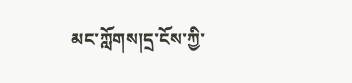མང་ཀློགས།དྲ་ངོས་ཀྱི་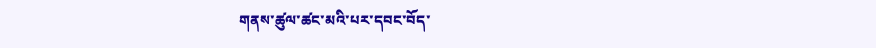གནས་ཚུལ་ཚང་མའི་པར་དབང་བོད་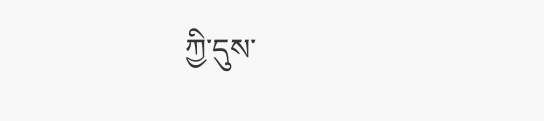ཀྱི་དུས་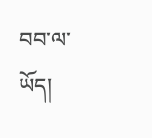བབ་ལ་ཡོད།